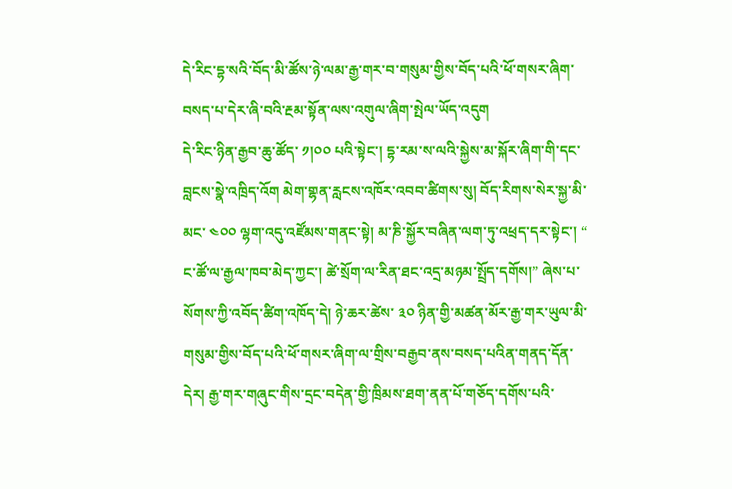དེ་རིང་དྷ་སའི་བོད་མི་ཚོས་ཉེ་ལམ་རྒྱ་གར་བ་གསུམ་གྱིས་བོད་པའི་ཕོ་གསར་ཞིག་བསད་པ་དེར་ཞི་བའི་རྔམ་སྟོན་ལས་འགུལ་ཞིག་སྤེལ་ཡོད་འདུག
དེ་རིང་ཉིན་རྒྱབ་ཆུ་ཚོད་ ༡།༠༠ པའི་སྟེང་། དྷ་རམ་ས་ལའི་སྐྱེས་མ་སྐོར་ཞིག་གི་དང་བླངས་སྣེ་འཁྲིད་འོག མེག་གྷན་རླངས་འཁོར་འབབ་ཚིགས་སུ། བོད་རིགས་སེར་སྐྱ་མི་མང་ ༤༠༠ ལྷག་འདུ་འཛོམས་གནང་སྟེ། མ་ཎི་སྐྱོར་བཞིན་ལག་ཏུ་འཕྲད་དར་སྟེང་། “ ང་ཚོ་ལ་རྒྱལ་ཁབ་མེད་ཀྱང་། ཚེ་སྲོག་ལ་རིན་ཐང་འདྲ་མཉམ་སྤྲོད་དགོས།” ཞེས་པ་སོགས་ཀྱི་འབོད་ཚིག་འཁོད་དེ། ཉེ་ཆར་ཚེས་ ༣༠ ཉིན་གྱི་མཚན་མོར་རྒྱ་གར་ཡུལ་མི་གསུམ་གྱིས་བོད་པའི་ཕོ་གསར་ཞིག་ལ་གྲིས་བརྒྱབ་ནས་བསད་པའིན་གནད་དོན་དེར། རྒྱ་གར་གཞུང་གིས་དྲང་བདེན་གྱི་ཁྲིམས་ཐག་ནན་པོ་གཅོད་དགོས་པའི་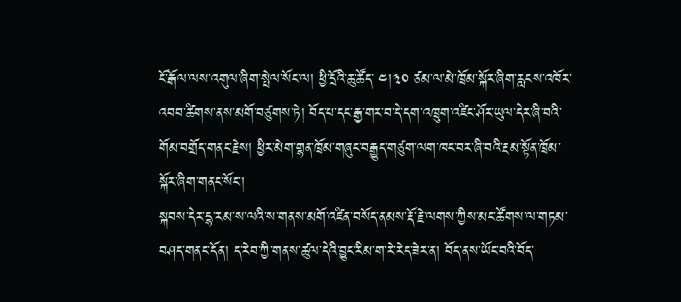ངོ་རྒོལ་ལས་འགུལ་ཞིག་སྤེལ་སོང་ལ། ཕྱི་དྲོའི་ཆུ་ཚོད་ ༤།༣༠ ཙམ་ལ་མེ་ཁྲོམ་སྐོར་ཞིག་རླངས་འཁོར་འབབ་ཚིགས་ནས་མགོ་བཙུགས་ཏེ། བོད་པ་དང་རྒྱ་གར་བ་དེ་དག་འཁྲུག་འཛིང་ཤོར་ཡུལ་དེར་ཞི་བའི་གོམ་བགྲོད་གནང་རྗེས། ཕྱིར་མེག་གྷན་ཁྲོམ་གཞུང་བརྒྱུད་གཙུག་ལག་ཁང་བར་ཞི་བའི་རྔམ་སྟོན་ཁྲོམ་སྐོར་ཞིག་གནང་སོང་།
སྐབས་དེར་དྷ་རམ་ས་ལའི་ས་གནས་མགོ་འཛིན་བསོད་ནམས་རྡོ་རྗེ་ལགས་ཀྱིས་མང་ཚོགས་ལ་གཏམ་བཤད་གནང་དོན། ད་རེབ་ཀྱི་གནས་ཚུལ་དེའི་བྱུང་རིམ་ག་རེ་རེད་ཟེར་ན། བོད་ནས་ཡོང་བའི་བོད་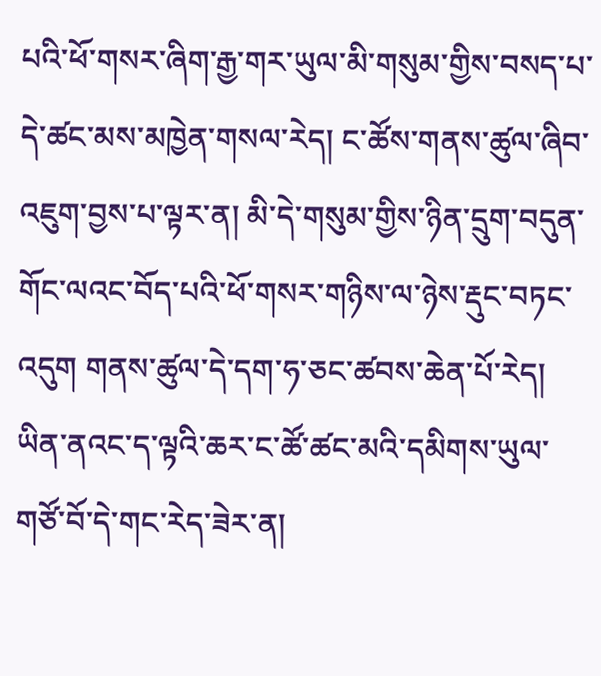པའི་ཕོ་གསར་ཞིག་རྒྱ་གར་ཡུལ་མི་གསུམ་གྱིས་བསད་པ་དེ་ཚང་མས་མཁྱེན་གསལ་རེད། ང་ཚོས་གནས་ཚུལ་ཞིབ་འཇུག་བྱས་པ་ལྟར་ན། མི་དེ་གསུམ་གྱིས་ཉིན་དྲུག་བདུན་གོང་ལའང་བོད་པའི་ཕོ་གསར་གཉིས་ལ་ཉེས་རྡུང་བཏང་འདུག གནས་ཚུལ་དེ་དག་ཧ་ཅང་ཚབས་ཆེན་པོ་རེད། ཡིན་ནའང་ད་ལྟའི་ཆར་ང་ཚོ་ཚང་མའི་དམིགས་ཡུལ་གཙོ་བོ་དེ་གང་རེད་ཟེར་ན།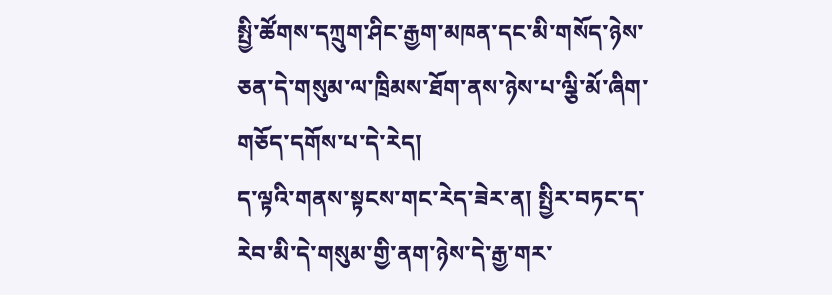སྤྱི་ཚོགས་དཀྲུག་ཤིང་རྒྱག་མཁན་དང་མི་གསོད་ཉེས་ཅན་དེ་གསུམ་ལ་ཁྲིམས་ཐོག་ནས་ཉེས་པ་ལྕི་མོ་ཞིག་གཅོད་དགོས་པ་དེ་རེད།
ད་ལྟའི་གནས་སྟངས་གང་རེད་ཟེར་ན། སྤྱིར་བཏང་ད་རེབ་མི་དེ་གསུམ་གྱི་ནག་ཉེས་དེ་རྒྱ་གར་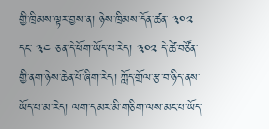གྱི་ཁྲིམས་ལྟར་བྱས་ན། ཉེས་ཁྲིམས་དོན་ཚན་ ༣༠༢ དང་ ༣༤ ཅན་དེ་ཕོག་ཡོད་པ་རེད། ༣༠༢ དེ་ཚེ་བཙོན་གྱི་ནག་ཉེས་ཆེན་པོ་ཞིག་རེད། ཀློད་གྲོལ་རྩ་བ་ཉིད་ནས་ཡོད་པ་མ་རེད། ལག་དམར་མི་གཅིག་ལས་མང་པ་ཡོད་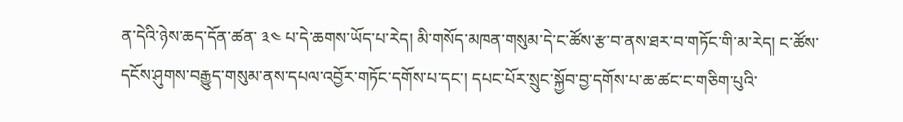ན་དེའི་ཉེས་ཆད་དོན་ཚན་ ༣༤ པ་དེ་ཆགས་ཡོད་པ་རེད། མི་གསོད་མཁན་གསུམ་དེ་ང་ཚོས་རྩ་བ་ནས་ཐར་བ་གཏོང་གི་མ་རེད། ང་ཚོས་དངོས་ཤུགས་བརྒྱུད་གསུམ་ནས་དཔལ་འབྱོར་གཏོང་དགོས་པ་དང་། དཔང་པོར་སྲུང་སྐྱོབ་བྱ་དགོས་པ་ཆ་ཚང་ང་གཅིག་པུའི་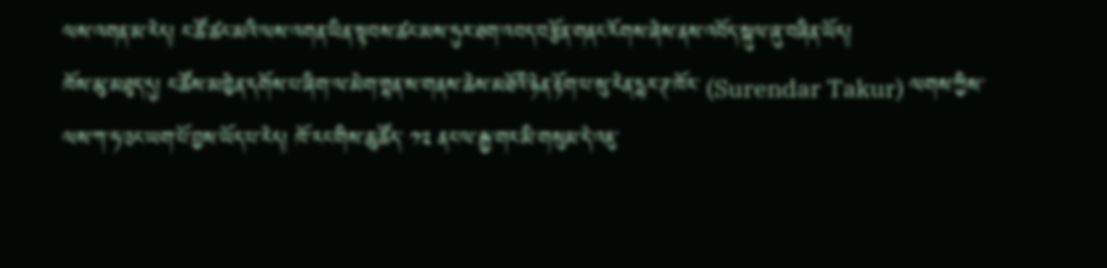ལས་འགན་མ་རེད། ང་ཚོ་ཚང་མའི་ལས་འགན་ཡིན་སྟབས་ཚང་མས་ཧུར་ཐག་འབད་བརྩོན་གནང་རོགས་ཞེས་ནས་འབོད་སྐུལ་ཞུ་བཞིན་ཡོད།
ཁོས་མུ་མཐུད་དུ། ང་ཚོས་མཁྱེན་དགོས་པ་ཞིག་ལ་མེག་གྷན་ས་གནས་ཆེས་མཐོའི་ཉེན་རྟོག་པ་སུ་རེན་དྷར་ཊ་ཁོར་ (Surendar Takur) ལགས་ཀྱིས་ལས་ཀ་ཧ་ཅང་ཡག་པོ་བྱས་ཡོད་པ་རེད། ཁོ་རང་གིས་ཆུ་ཚོད་ ༡༢ ནང་ལ་རྒྱ་གར་མི་གསུམ་དེ་འཇུ་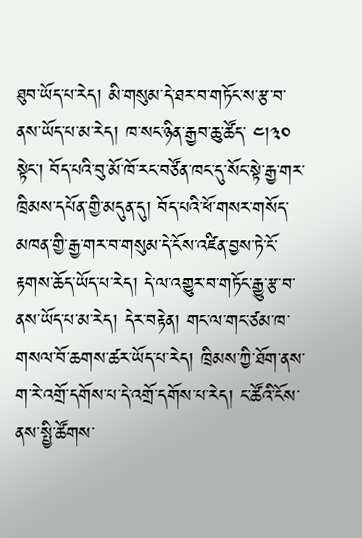ཐུབ་ཡོད་པ་རེད། མི་གསུམ་དེ་ཐར་བ་གཏོང་ས་རྩ་བ་ནས་ཡོད་པ་མ་རེད། ཁ་སང་ཉིན་རྒྱབ་ཆུ་ཚོད་ ༤།༣༠ སྟེང་། བོད་པའི་བུ་མོ་ཁོ་རང་བཙོན་ཁང་དུ་སོང་སྟེ་རྒྱ་གར་ཁྲིམས་དཔོན་གྱི་མདུན་དུ། བོད་པའི་ཕོ་གསར་གསོད་མཁན་གྱི་རྒྱ་གར་བ་གསུམ་དེ་ངོས་འཛིན་བྱས་ཏེ་ངོ་རྟགས་ཆོད་ཡོད་པ་རེད། དེ་ལ་འགྱུར་བ་གཏོང་རྒྱུ་རྩ་བ་ནས་ཡོད་པ་མ་རེད། དེར་བརྟེན། གང་ལ་གང་ཙམ་ཁ་གསལ་བོ་ཆགས་ཚར་ཡོད་པ་རེད། ཁྲིམས་ཀྱི་ཐོག་ནས་ག་རེ་འགྲོ་དགོས་པ་དེ་འགྲོ་དགོས་པ་རེད། ང་ཚོའི་ངོས་ནས་སྤྱི་ཚོགས་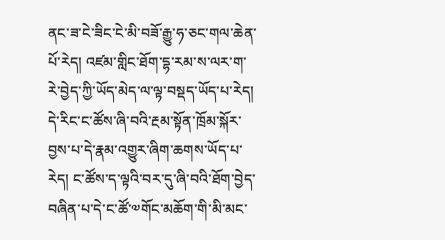ནང་ཟ་ངེ་ཟིང་ངེ་མི་བཟོ་རྒྱུ་ཧ་ཅང་གལ་ཆེན་པོ་རེད། འཛམ་གླིང་ཐོག་དྷ་རམ་ས་ལར་ག་རེ་བྱེད་ཀྱི་ཡོད་མེད་ལ་ལྟ་བསྡད་ཡོད་པ་རེད། དེ་རིང་ང་ཚོས་ཞི་བའི་རྔམ་སྟོན་ཁྲོམ་སྐོར་བྱས་པ་དེ་རྣམ་འགྱུར་ཞིག་ཆགས་ཡོད་པ་རེད། ང་ཚོས་ད་ལྟའི་བར་དུ་ཞི་བའི་ཐོག་བྱེད་བཞིན་པ་དེ་ང་ཚོ་༧གོང་མཆོག་གི་མི་མང་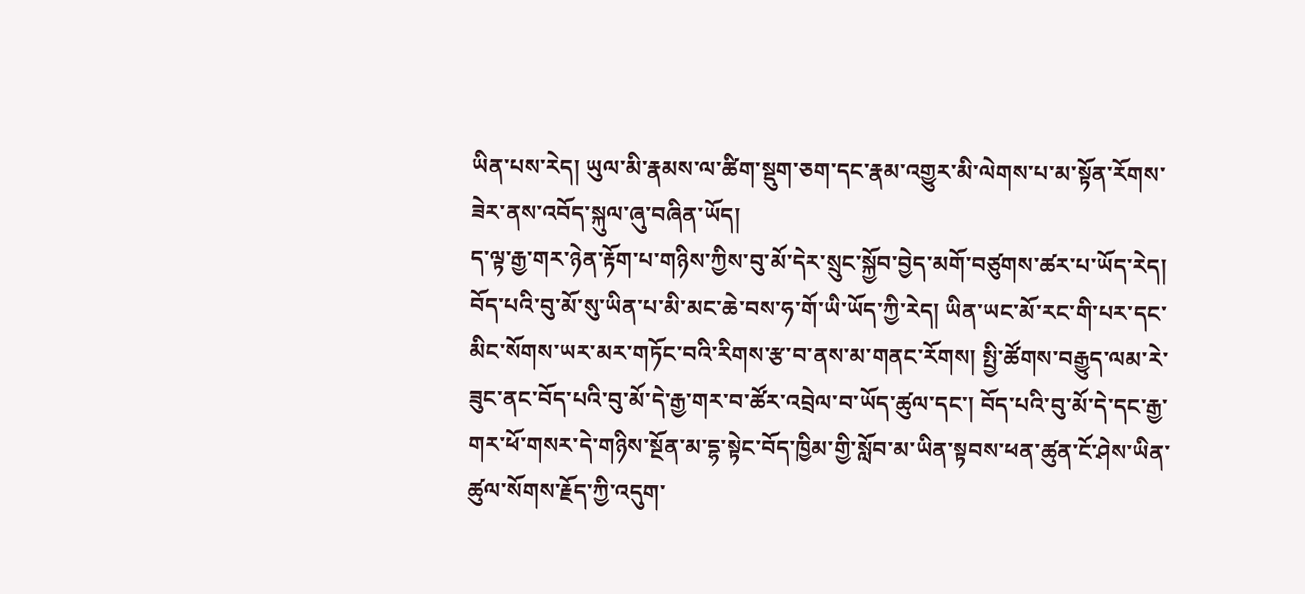ཡིན་པས་རེད། ཡུལ་མི་རྣམས་ལ་ཚིག་སྡུག་ཅག་དང་རྣམ་འགྱུར་མི་ལེགས་པ་མ་སྟོན་རོགས་ཟེར་ནས་འབོད་སྐུལ་ཞུ་བཞིན་ཡོད།
ད་ལྟ་རྒྱ་གར་ཉེན་རྟོག་པ་གཉིས་ཀྱིས་བུ་མོ་དེར་སྲུང་སྐྱོབ་བྱེད་མགོ་བཙུགས་ཚར་པ་ཡོད་རེད། བོད་པའི་བུ་མོ་སུ་ཡིན་པ་མི་མང་ཆེ་བས་ཧ་གོ་ཡི་ཡོད་ཀྱི་རེད། ཡིན་ཡང་མོ་རང་གི་པར་དང་མིང་སོགས་ཡར་མར་གཏོང་བའི་རིགས་རྩ་བ་ནས་མ་གནང་རོགས། སྤྱི་ཚོགས་བརྒྱུད་ལམ་རེ་ཟུང་ནང་བོད་པའི་བུ་མོ་དེ་རྒྱ་གར་བ་ཚོར་འབྲེལ་བ་ཡོད་ཚུལ་དང་། བོད་པའི་བུ་མོ་དེ་དང་རྒྱ་གར་ཕོ་གསར་དེ་གཉིས་སྔོན་མ་དྷ་སྟེང་བོད་ཁྱིམ་གྱི་སློབ་མ་ཡིན་སྟབས་ཕན་ཚུན་ངོ་ཤེས་ཡིན་ཚུལ་སོགས་རྗོད་ཀྱི་འདུག་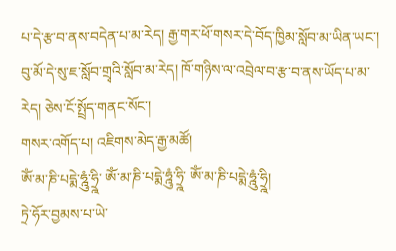པ་དེ་རྩ་བ་ནས་བདེན་པ་མ་རེད། རྒྱ་གར་ཕོ་གསར་དེ་བོད་ཁྱིམ་སློབ་མ་ཡིན་ཡང་། བུ་མོ་དེ་སུ་ཇ་སློབ་གྲྭའི་སློབ་མ་རེད། ཁོ་གཉིས་ལ་འབྲེལ་བ་རྩ་བ་ནས་ཡོད་པ་མ་རེད། ཅེས་ངོ་སྤྲོད་གནང་སོང་།
གསར་འགོད་པ། འཇིགས་མེད་རྒྱ་མཚོ།
ཨོཾ་མ་ཎི་པདྨེ་ཧྰུཾ་ཧྲྰི་ ཨོཾ་མ་ཎི་པདྨེ་ཧྰུཾ་ཧྲྰི་ ཨོཾ་མ་ཎི་པདྨེ་ཧྰུཾ་ཧྲྰི།
ཏྲེ་ཧོར་བྱམས་པ་ཡེ་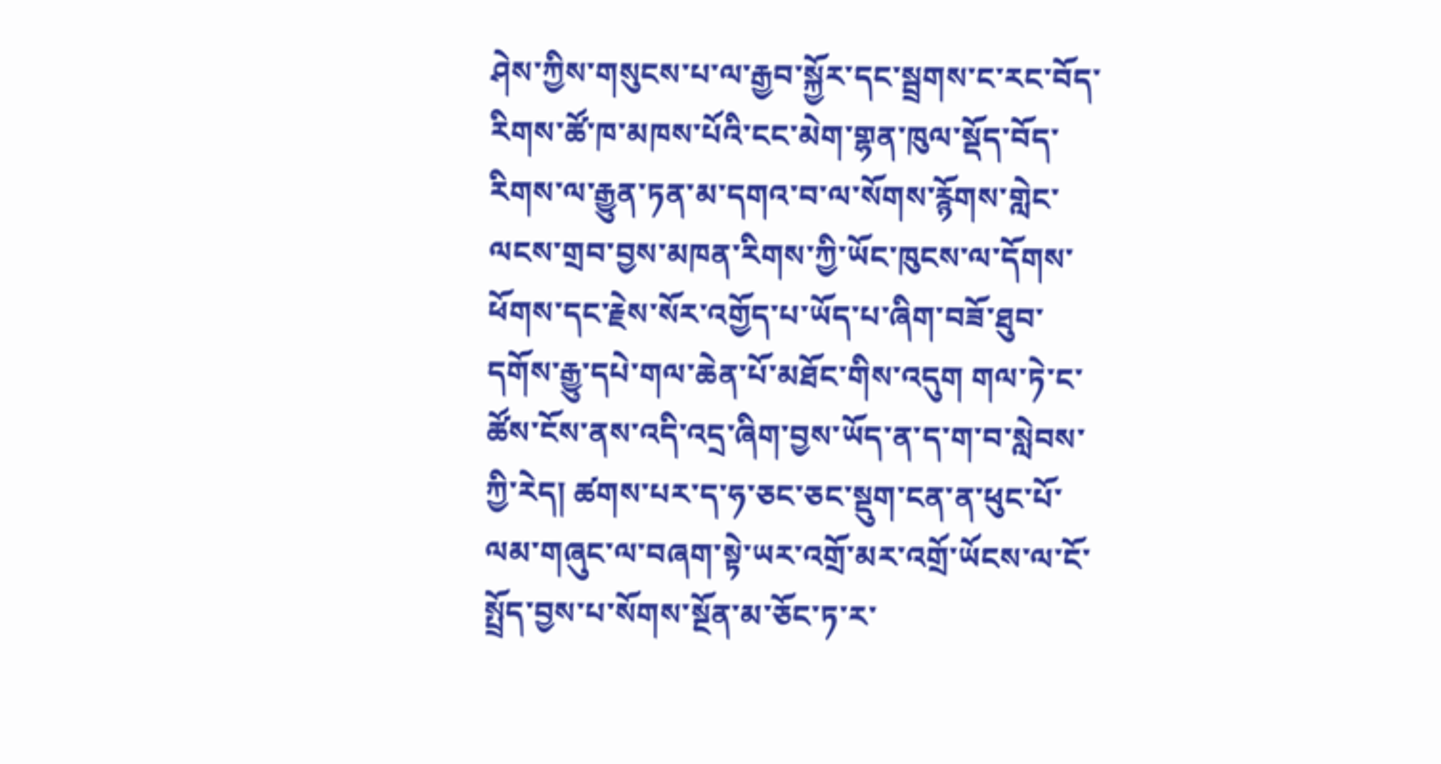ཤེས་ཀྱིས་གསུངས་པ་ལ་རྒྱབ་སྐྱོར་དང་སྦྲགས་ང་རང་བོད་རིགས་ཚོ་ཁ་མཁས་པོའི་ངང་མེག་གྷན་ཁུལ་སྡོད་བོད་རིགས་ལ་རྒྱུན་ཏན་མ་དགའ་བ་ལ་སོགས་རྙོགས་གླེང་ལངས་གྲབ་བྱས་མཁན་རིགས་ཀྱི་ཡོང་ཁུངས་ལ་དོགས་ཕོགས་དང་རྗེས་སོར་འགྱོད་པ་ཡོད་པ་ཞིག་བཟོ་ཐུབ་དགོས་རྒྱུ་དཔེ་གལ་ཆེན་པོ་མཐོང་གིས་འདུག གལ་ཏེ་ང་ཚོས་ངོས་ནས་འདི་འདྲ་ཞིག་བྱས་ཡོད་ན་ད་ག་བ་སླེབས་ཀྱི་རེད། ཚགས་པར་ད་ཧ་ཅང་ཅང་སྡུག་ངན་ན་ཕུང་པོ་ལམ་གཞུང་ལ་བཞག་སྟེ་ཡར་འགྲོ་མར་འགྲོ་ཡོངས་ལ་ངོ་སྤྲོད་བྱས་པ་སོགས་སྔོན་མ་ཅོང་ཏ་ར་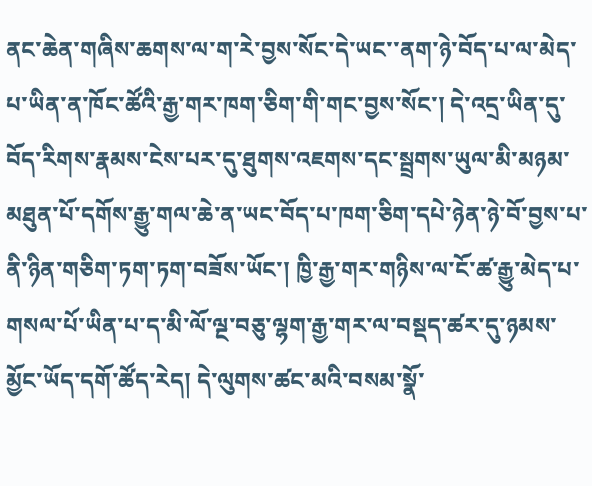ནང་ཆེན་གཞིས་ཆགས་ལ་ག་རེ་བྱས་སོང་དེ་ཡང་་ནག་ཉེ་བོད་པ་ལ་མེད་པ་ཡིན་ན་ཁོང་ཚོའི་རྒྱ་གར་ཁག་ཅིག་གི་གང་བྱས་སོང་། དེ་འདྲ་ཡིན་དུ་བོད་རིགས་རྣམས་ངེས་པར་དུ་ཐུགས་འཇགས་དང་སྦྲགས་ཡུལ་མི་མཉམ་མཐུན་པོ་དགོས་རྒྱུ་གལ་ཆེ་ན་ཡང་བོད་པ་ཁག་ཅིག་དཔེ་ཉེན་ཉེ་བོ་བྱས་པ་ནི་ཉིན་གཅིག་ཏག་ཏག་བཟོས་ཡོང་། ཁྱི་རྒྱ་གར་གཉིས་ལ་ངོ་ཚ་རྒྱུ་མེད་པ་གསལ་པོ་ཡིན་པ་ད་མི་ལོ་ལྔ་བཅུ་ལྷག་རྒྱ་གར་ལ་བསྡད་ཚར་དུ་ཉམས་མྱོང་ཡོད་དགོ་ཚོད་རེད། དེ་ལུགས་ཚང་མའི་བསམ་སྣོ་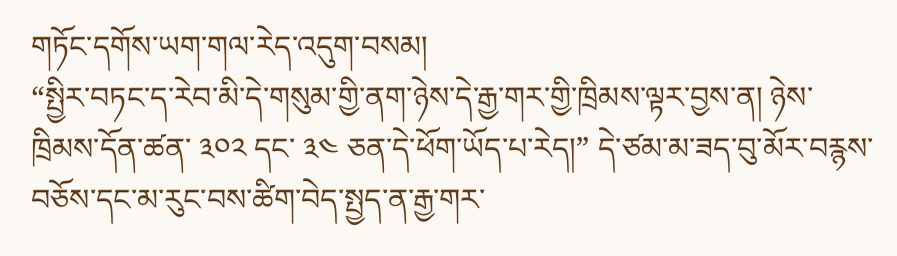གཏོང་དགོས་ཡག་གལ་རེད་འདུག་བསམ།
“སྤྱིར་བཏང་ད་རེབ་མི་དེ་གསུམ་གྱི་ནག་ཉེས་དེ་རྒྱ་གར་གྱི་ཁྲིམས་ལྟར་བྱས་ན། ཉེས་ཁྲིམས་དོན་ཚན་ ༣༠༢ དང་ ༣༤ ཅན་དེ་ཕོག་ཡོད་པ་རེད།” དེ་ཙམ་མ་ཟད་བུ་མོར་བརྙས་བཅོས་དང་མ་རུང་བས་ཚིག་བེད་སྤྱད་ན་རྒྱ་གར་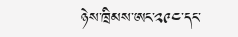ཉེས་ཁྲིམས་ཨང་༢༩༤་དང་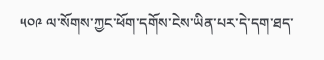༥༠༩ ལ་སོགས་ཀྱང་ཕོག་དགོས་ངེས་ཡིན་པར་དེ་དག་ཐད་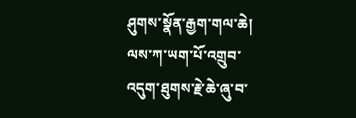ཤུགས་སྣོན་རྒྱག་གལ་ཆེ།
ལས་ཀ་ཡག་པོ་འགྲུབ་འདུག་ཐུགས་རྗེ་ཆེ་ཞུ་བ་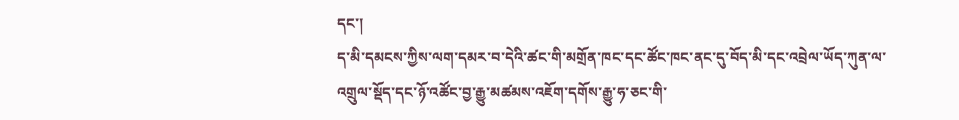དང་།
ད་མི་དམངས་ཀྱིས་ལག་དམར་བ་དེའི་ཚང་གི་མགྲོན་ཁང་དང་ཚོང་ཁང་ནང་དུ་བོད་མི་དང་འབྲེལ་ཡོད་ཀུན་ལ་འགྲུལ་སྡོད་དང་ཉོ་འཚོང་བྱ་རྒྱུ་མཚམས་འཇོག་དགོས་རྒྱུ་ཧ་ཅང་གི་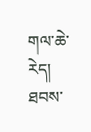གལ་ཆེ་རེད། ཐབས་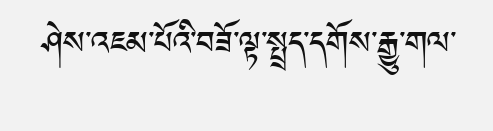ཤེས་འཇམ་པོའི་བཟོ་ལྟ་སྤྲད་དགོས་རྒྱུ་གལ་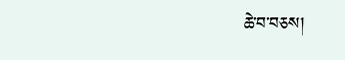ཆེ་བ་བཅས།